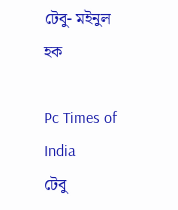টেবু- মইনুল হক

Pc Times of India
টেবু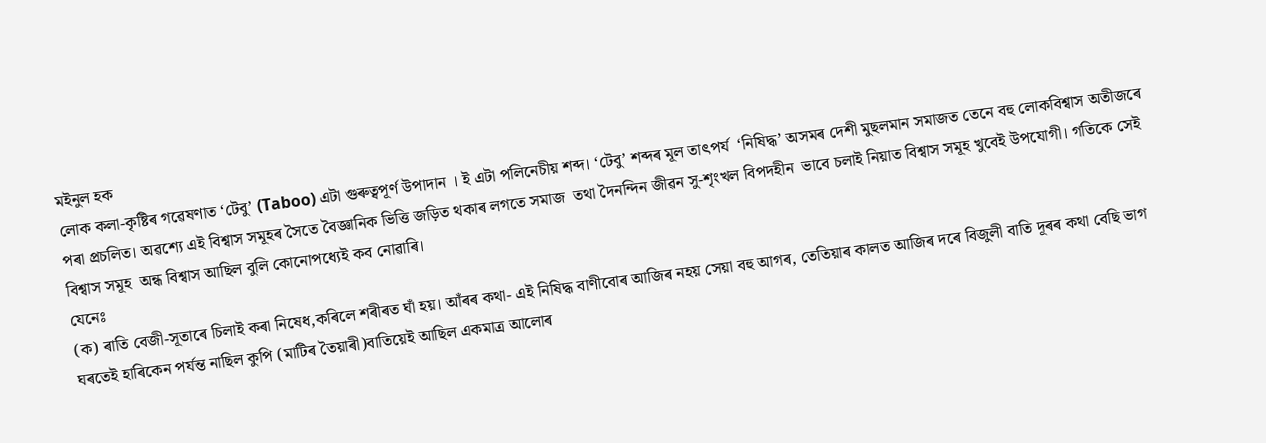মইনুল হক
লোক কলা-কৃষ্টিৰ গৱেষণাত ‘টেবু’ (Taboo) এটা গুৰুত্বপূৰ্ণ উপাদান । ই এটা পলিনেচীয় শব্দ। ‘টেবু’ শব্দৰ মূল তাৎপৰ্য  ‘নিষিদ্ধ’ অসমৰ দেশী মুছলমান সমাজত তেনে বহু লোকবিশ্বাস অতীজৰে পৰা প্ৰচলিত। অৱশ্যে এই বিশ্বাস সমূহৰ সৈতে বৈজ্ঞানিক ভিত্তি জড়িত থকাৰ লগতে সমাজ  তথা দৈনন্দিন জীৱন সু-শৃংখল বিপদহীন  ভাবে চলাই নিয়াত বিশ্বাস সমূহ খুবেই উপযোগী। গতিকে সেই বিশ্বাস সমূহ  অন্ধ বিশ্বাস আছিল বুলি কোনোপধ্যেই কব নোৱাৰি।
যেনেঃ
(ক) ৰাতি বেজী-সূতাৰে চিলাই কৰা নিষেধ,কৰিলে শৰীৰত ঘাঁ হয়। আঁৰৰ কথা- এই নিষিদ্ধ বাণীবোৰ আজিৰ নহয় সেয়া বহু আগৰ, তেতিয়াৰ কালত আজিৰ দৰে বিজুলী বাতি দূৰৰ কথা বেছি ভাগ ঘৰতেই হাৰিকেন পৰ্যন্ত নাছিল কুপি (মাটিৰ তৈয়াৰী)বাতিয়েই আছিল একমাত্ৰ আলোৰ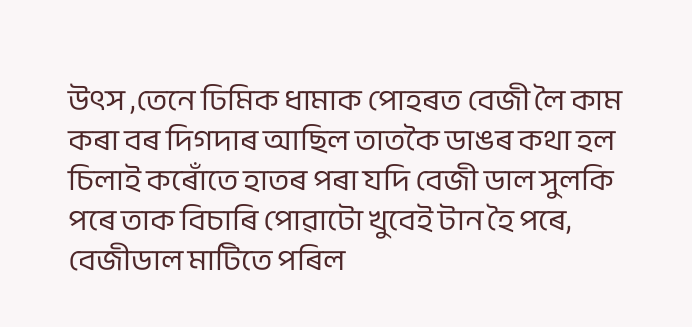উৎস ,তেনে ঢিমিক ধামাক পোহৰত বেজী লৈ কাম কৰা বৰ দিগদাৰ আছিল তাতকৈ ডাঙৰ কথা হল চিলাই কৰোঁতে হাতৰ পৰা যদি বেজী ডাল সুলকি পৰে তাক বিচাৰি পোৱাটো খুবেই টান হৈ পৰে, বেজীডাল মাটিতে পৰিল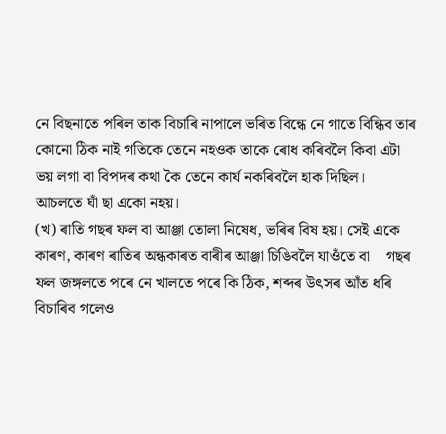নে বিছনাতে পৰিল তাক বিচাৰি নাপালে ভৰিত বিন্ধে নে গাতে বিন্ধিব তাৰ কোনো ঠিক নাই গতিকে তেনে নহওক তাকে ৰোধ কৰিবলৈ কিবা এটা ভয় লগা বা বিপদৰ কথা কৈ তেনে কাৰ্য নকৰিবলৈ হাক দিছিল।
আচলতে ঘাঁ ছা একো নহয়।
(খ) ৰাতি গছৰ ফল বা আঞ্জা তোলা নিষেধ, ভৰিৰ বিষ হয়। সেই একে কাৰণ, কাৰণ ৰাতিৰ অন্ধকাৰত বাৰীৰ আঞ্জা চিঙিবলৈ যাওঁতে বা    গছৰ ফল জঙ্গলতে পৰে নে খালতে পৰে কি ঠিক, শব্দৰ উৎসৰ আঁত ধৰি বিচাৰিব গলেও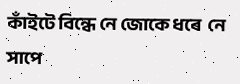কাঁইটে বিন্ধে নে জোকে ধৰে  নে সাপে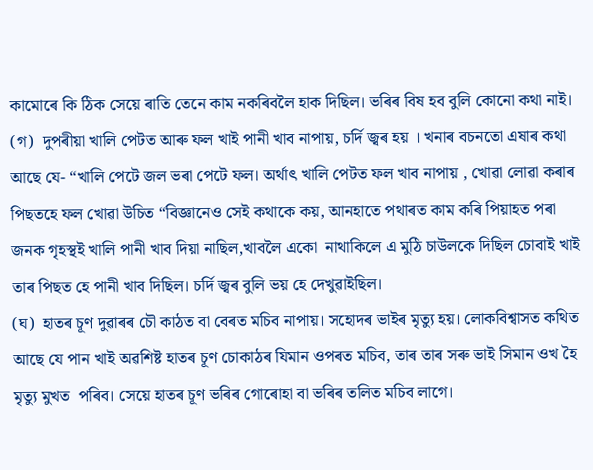কামোৰে কি ঠিক সেয়ে ৰাতি তেনে কাম নকৰিবলৈ হাক দিছিল। ভৰিৰ বিষ হব বুলি কোনো কথা নাই।
(গ)  দুপৰীয়া খালি পেটত আৰু ফল খাই পানী খাব নাপায়, চৰ্দি জ্বৰ হয় । খনাৰ বচনতো এষাৰ কথা আছে যে- “খালি পেটে জল ভৰা পেটে ফল। অৰ্থাৎ খালি পেটত ফল খাব নাপায় , খোৱা লোৱা কৰাৰ পিছতহে ফল খোৱা উচিত “বিজ্ঞানেও সেই কথাকে কয়, আনহাতে পথাৰত কাম কৰি পিয়াহত পৰা জনক গৃহস্থই খালি পানী খাব দিয়া নাছিল,খাবলৈ একো  নাথাকিলে এ মুঠি চাউলকে দিছিল চোবাই খাই তাৰ পিছত হে পানী খাব দিছিল। চৰ্দি জ্বৰ বুলি ভয় হে দেখুৱাইছিল।
(ঘ)  হাতৰ চূণ দুৱাৰৰ চৌ কাঠত বা বেৰত মচিব নাপায়। সহোদৰ ভাইৰ মৃত্যু হয়। লোকবিশ্বাসত কথিত আছে যে পান খাই অৱশিষ্ট হাতৰ চূণ চোকাঠৰ যিমান ওপৰত মচিব, তাৰ তাৰ সৰু ভাই সিমান ওখ হৈ মৃত্যু মুখত  পৰিব। সেয়ে হাতৰ চূণ ভৰিৰ গোৰোহা বা ভৰিৰ তলিত মচিব লাগে।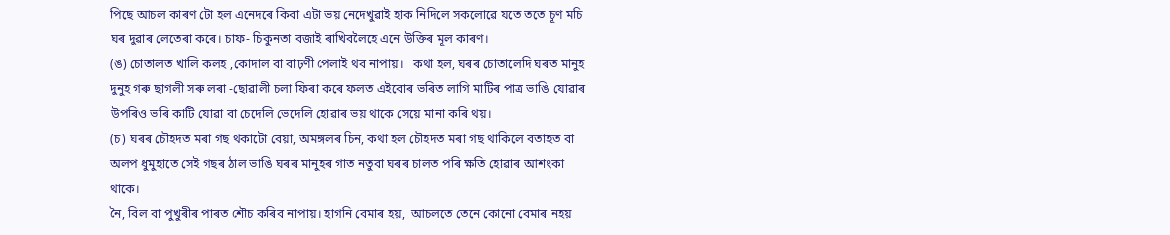পিছে আচল কাৰণ টো হল এনেদৰে কিবা এটা ভয় নেদেখুৱাই হাক নিদিলে সকলোৱে যতে ততে চূণ মচি ঘৰ দুৱাৰ লেতেৰা কৰে। চাফ- চিকুনতা বজাই ৰাখিবলৈহে এনে উক্তিৰ মূল কাৰণ।
(ঙ) চোতালত খালি কলহ ,কোদাল বা বাঢ়ণী পেলাই থব নাপায়।   কথা হল, ঘৰৰ চোতালেদি ঘৰত মানুহ দুনুহ গৰু ছাগলী সৰু লৰা -ছোৱালী চলা ফিৰা কৰে ফলত এইবোৰ ভৰিত লাগি মাটিৰ পাত্ৰ ভাঙি যোৱাৰ উপৰিও ভৰি কাটি যোৱা বা চেদেলি ভেদেলি হোৱাৰ ভয় থাকে সেয়ে মানা কৰি থয়।
(চ) ঘৰৰ চৌহদত মৰা গছ থকাটো বেয়া, অমঙ্গলৰ চিন, কথা হল চৌহদত মৰা গছ থাকিলে বতাহত বা অলপ ধুমুহাতে সেই গছৰ ঠাল ভাঙি ঘৰৰ মানুহৰ গাত নতুবা ঘৰৰ চালত পৰি ক্ষতি হোৱাৰ আশংকা থাকে।
নৈ, বিল বা পুখুৰীৰ পাৰত শৌচ কৰিব নাপায়। হাগনি বেমাৰ হয়,  আচলতে তেনে কোনো বেমাৰ নহয়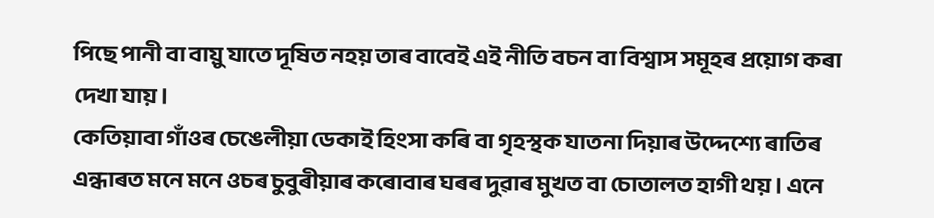পিছে পানী বা বায়ু যাতে দূষিত নহয় তাৰ বাবেই এই নীতি বচন বা বিশ্বাস সমূহৰ প্ৰয়োগ কৰা দেখা যায়।
কেতিয়াবা গাঁওৰ চেঙেলীয়া ডেকাই হিংসা কৰি বা গৃহস্থক যাতনা দিয়াৰ উদ্দেশ্যে ৰাতিৰ এন্ধাৰত মনে মনে ওচৰ চুবুৰীয়াৰ কৰোবাৰ ঘৰৰ দুৱাৰ মুখত বা চোতালত হাগী থয়। এনে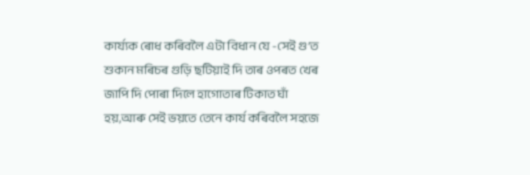কাৰ্য্যক ৰোধ কৰিবলৈ এটা বিধান যে -সেই গু’ত শুকান মৰিচৰ গুড়ি ছটিয়াই দি তাৰ ওপৰত খেৰ জাপি দি পোৰা দিলে হাগোতাৰ টিকাত ঘাঁ হয়,আৰু সেই ভয়তে তেনে কাৰ্য কৰিবলৈ সহজে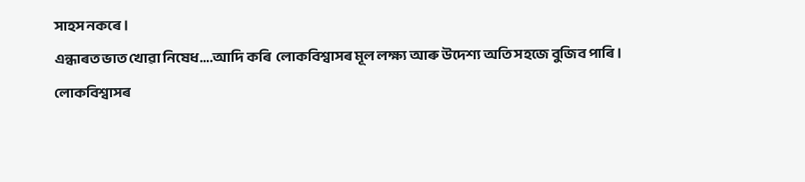সাহস নকৰে।
এন্ধাৰত ভাত খোৱা নিষেধ….আদি কৰি  লোকবিশ্বাসৰ মূল লক্ষ্য আৰু উদেশ্য অতি সহজে বুজিব পাৰি।
লোকবিশ্বাসৰ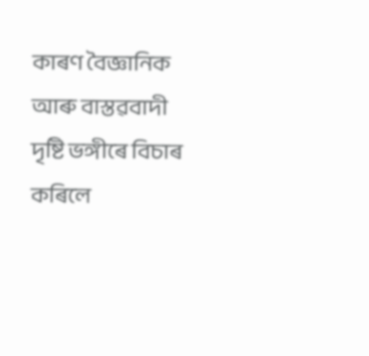কাৰণ বৈজ্ঞানিক আৰু বাস্তৱবাদী দৃষ্টি ভঙ্গীৰে বিচাৰ কৰিলে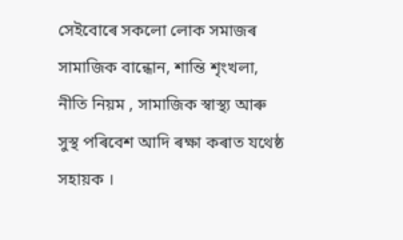সেইবোৰে সকলো লোক সমাজৰ সামাজিক বান্ধোন, শান্তি শৃংখলা, নীতি নিয়ম , সামাজিক স্বাস্থ্য আৰু সুস্থ পৰিবেশ আদি ৰক্ষা কৰাত যথেষ্ঠ সহায়ক ।